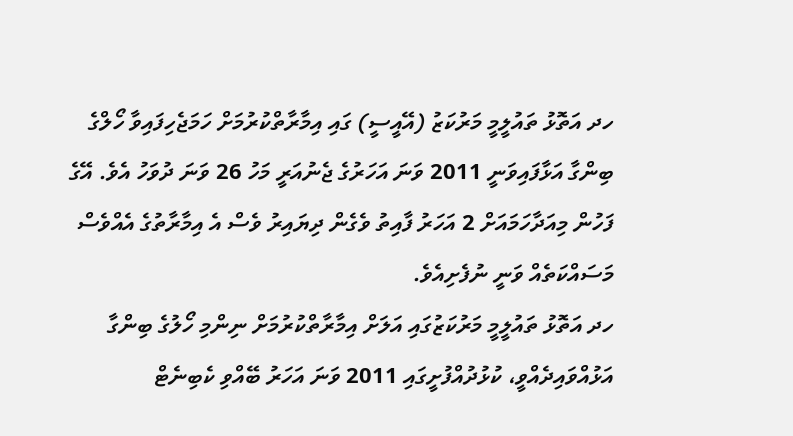ހދ އަތޮޅު ތައުލީމީ މަރުކަޒު (އޭއީސީ) ގައި އިމާރާތްކުރުމަށް ހަމަޖެހިފައިވާ ހޯލްގެ ބިންގާ އަޅާފައިވަނީ 2011 ވަނަ އަހަރުގެ ޖެނުއަރީ މަހު 26 ވަނަ ދުވަހު އެވެ. އޭގެ ފަހުން މިއަދާހަމައަށް 2 އަހަރު ފާއިތު ވެގެން ދިޔައިރު ވެސް އެ އިމާރާތުގެ އެއްވެސް މަސައްކަތެއް ވަނީ ނުފެށިއެވެ.
ހދ އަތޮޅު ތައުލީމީ މަރުކަޒުގައި އަލަށް އިމާރާތްކުރުމަށް ނިންމި ހޯލުގެ ބިންގާ އަޅުއްވައިދެއްވީ، ކުޅުދުއްފުށީގައި 2011 ވަނަ އަހަރު ބޭއްވި ކެބިނެޓް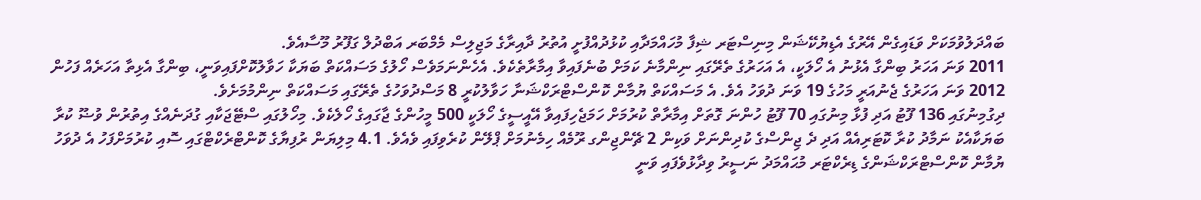ބައްދަލުވުމަކަށް ވަޑައިގެން އޭރުގެ އެޑިޔުކޭޝަން މިނިސްޓަރ ޝިފާ މުހައްމަދާއި ކުޅުދުއްފުށީ އުތުރު ދާއިރާގެ މަޖިލިސް މެމްބަރ އަބްދުލް ގަފޫރު މޫސާއެވެ.
2011 ވަނަ އަހަރު ބިންގާ އެޅުނު އެ ހޯލަކީ، އެ އަހަރުގެ ތެރޭގައި ނިންމާނެ ކަމަށް ބުނެފައިވާ އިމާރާތެކެވެ. އެހެންނަމަވެސް ހޯލުގެ މަސައްކަތް ބަޔަކާ ހަވާލުކޮށްފައިވަނީ، ބިންގާ އެޅިތާ އަހަރެއް ފަހުން 2012 ވަނަ އަހަރުގެ ޖެނުއަރީ މަހުގެ 19 ވަނަ ދުވަހު އެވެ. އެ މަސައްކަތް ޔުމާން ކޮންސްޓްރަކްޝަނާ ހަވާލުކުރީ 8 މަސްދުވަހުގެ ތެރޭގައި މަސައްކަތް ނިންމުމަށެވެ.
ދިގުމިނުގައި 136 ފޫޓު އަދި ފުޅާ މިނުގައި 70 ފޫޓު ހުންނަ ގޮތަށް އިމާރާތް ކުރުމަށް ހަމަޖެހިފައިވާ އޭއީސީގެ ހޯލަކީ 500 މީހުންގެ ޖާގައިގެ ހޯލެކެވެ. މިހޯލުގައި ސްޓޭޖަކާއި ގުދަނެއްގެ އިތުރުން ވުޟޫ ކުރާ ބަޔަކާއެކު ނަމާދު ކުރާ ކޮޓަރިއެއް އަދި ދެ ޖިންސްގެ ކުދިންނަށް ވަކިން 2 ޗޭންޖިންގ ރޫމެއް ހިމެނުމަށް ޕްލޭން ކުރެވިފައި ވެއެވެ. 4.1 މިލިޔަން ރުފިޔާގެ ކޮންޓްރެކްޓްގައި ސޮއި ކުރުމަށްފަހު އެ ދުވަހު ޔުމާން ކޮންސްޓްރަކްޝަންގެ ޑިރެކްޓަރ މުޙައްމަދު ނަސީރު ވިދާޅުވެފައި ވަނީ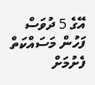އޭގެ 5 ދުވަސް ފަހުން މަސައްކަތް ފެށުމަށް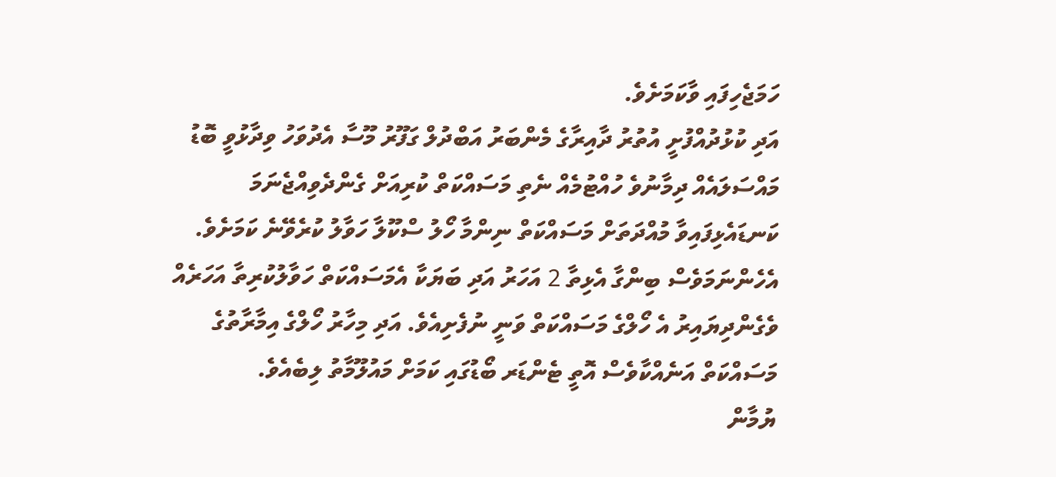ހަމަޖެހިފައި ވާކަމަށެވެ.
އަދި ކުޅުދުއްފުށީ އުތުރު ދާއިރާގެ މެންބަރު އަބްދުލް ގަފޫރު މޫސާ އެދުވަހު ވިދާޅުވީ ބޮޑު މައްސަލައެއް ދިމާނުވެ ހުއްޓުމެއް ނެތި މަސައްކަތް ކުރިއަށް ގެންދެވިއްޖެނަމަ ކަނޑައެޅިފައިވާ މުއްދަތަށް މަސައްކަތް ނިންމާ ހޯލު ސްކޫލާ ހަވާލު ކުރެވޭނެ ކަމަށެވެ.
އެހެންނަމަވެސް ބިންގާ އެޅިތާ 2 އަހަރު އަދި ބަޔަކާ އެމަސައްކަތް ހަވާލުކުރިތާ އަހަރެއް ވެގެންދިޔައިރު އެ ހޯލްގެ މަސައްކަތް ވަނީ ނުފެށިއެވެ. އަދި މިހާރު ހޯލްގެ އިމާރާތުގެ މަސައްކަތް އަނެއްކާވެސް އޮތީ ޓެންޑަރ ބޯޑުގައި ކަމަށް މައުލޫމާތު ލިބެއެވެ.
ޔުމާން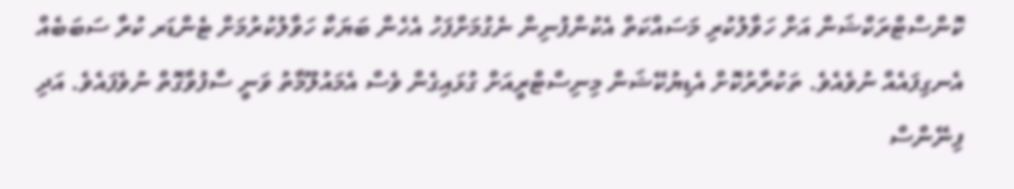ކޮންސްޓްރަކްޝަން އަށް ހަވާލުކުރި މަސައްކަތް އެކުންފުނިން ނެގުމަށްފަހު އެހެން ބަޔަކާ ހަވާލުކުރުމަށް ޓެންޑަރ ކުރާ ސަބަބެއް އެނގިފައެއް ނުވެއެވެ. ތަކުރާރުކޮށް އެޑިޔުކޭޝަން މިނިސްޓްރީއަށް ގުޅައިގެން ވެސް އެމައުލޫމާތު ވަނީ ސާފުވާގޮތް ނުވެފައެވެ. އަދި ފިނޭންސް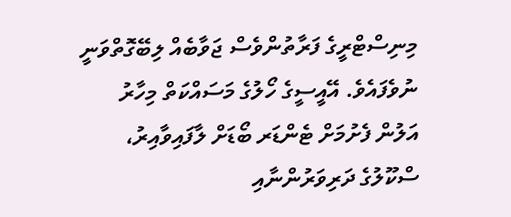މިނިސްޓްރީގެ ފަރާތުންވެސް ޖަވާބެއް ލިބޭގޮތްވަނީ ނުވެފައެވެ. އޭއީސީގެ ހޯލުގެ މަސައްކަތް މިހާރު އަލުން ފެށުމަށް ޓެންޑަރ ބޯޑަށް ލާފައިވާއިރު، ސްކޫލުގެ ދަރިވަރުންނާއި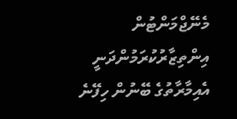މެނޭޖްމަންޓުން އިންތިޒާރުކުރަމުންދަނީ އެއިމާރާތުގެ ބޭނުން ހިފޭނެ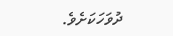ދުވަހަކަށެވެ.